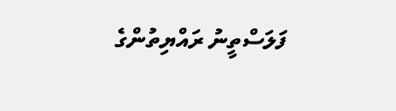ފަލަސްތީނު ރައްޔިތުންގެ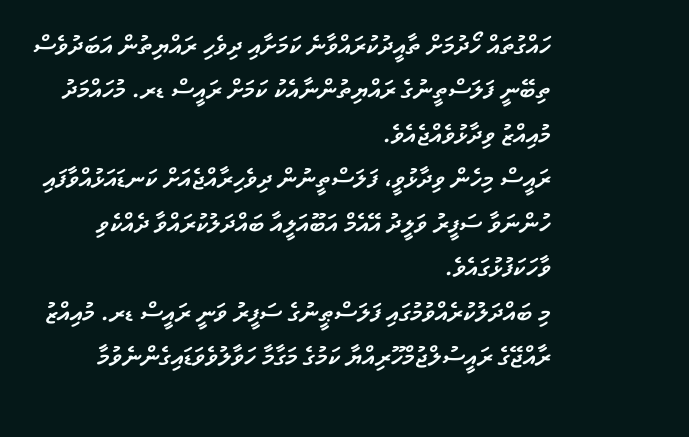ހައްގުތައް ހޯދުމަށް ތާއީދުކުރައްވާނެ ކަމަށާއި ދިވެހި ރައްޔިތުން އަބަދުވެސް ތިބޭނީ ފަލަސްތީނުގެ ރައްޔިތުންނާއެކު ކަމަށް ރައީސް ޑރ. މުހައްމަދު މުއިއްޒު ވިދާޅުވެއްޖެއެވެ.
ރައީސް މިހެން ވިދާޅުވީ، ފަލަސްތީނުން ދިވެހިރާއްޖެއަށް ކަނޑައަޅުއްވާފައި ހުންނަވާ ސަފީރު ވަލީދު އޭއެމް އަބޫއަލީއާ ބައްދަލުކުރައްވާ ދެއްކެވި ވާހަކަފުޅުގައެވެ.
މި ބައްދަލުކުރެއްވުމުގައި ފަލަސްޠީނުގެ ސަފީރު ވަނީ ރައީސް ޑރ. މުއިއްޒު ރާއްޖޭގެ ރައީސުލްޖުމްހޫރިއްޔާ ކަމުގެ މަގާމާ ހަވާލުވެވަޑައިގެންނެވުމާ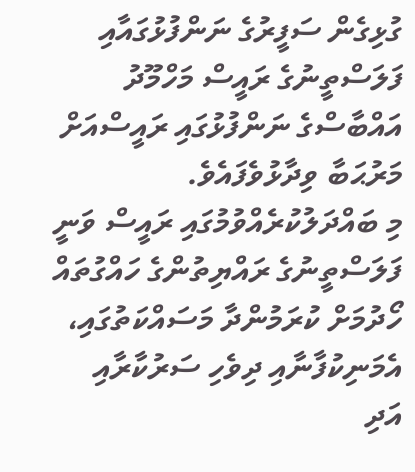ގުޅިގެން ސަފީރުގެ ނަންފުޅުގައާއި ފަލަސްތީނުގެ ރައީސް މަހްމޫދު އައްބާސްގެ ނަންފުޅުގައި ރައީސްއަށް މަރުޙަބާ ވިދާޅުވެފައެވެ.
މި ބައްދަލުކުރެއްވުމުގައި ރައީސް ވަނީ ފަލަސްތީނުގެ ރައްޔިތުންގެ ހައްގުތައް ހޯދުމަށް ކުރަމުންދާ މަސައްކަތުގައި، އެމަނިކުފާނާއި ދިވެހި ސަރުކާރާއި އަދި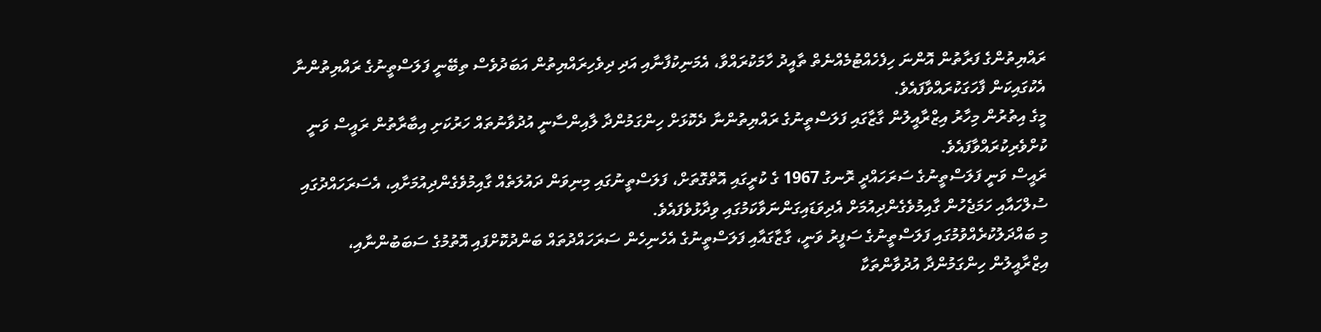ރައްޔިތުންގެ ފަރާތުން އޮންނަ ހިފެހެއްޓުމެއްނެތް ތާއީދު ހާމަކުރައްވާ، އެމަނިކުފާނާއި އަދި ދިވެހިރައްޔިތުން އަބަދުވެސް ތިބޭނީ ފަލަސްތީނުގެ ރައްޔިތުންނާ އެކުގައިކަން ފާހަގަކުރައްވާފައެވެ.
މީގެ އިތުރުން މިހާރު އިޒްރާއީލުން ގާޒާގައި ފަލަސްތީނުގެ ރައްޔިތުންނާ ދެކޮޅަށް ހިންގަމުންދާ ލާއިންސާނީ އުދުވާނުތައް ހަރުކަށި އިބާރާތުން ރައީސް ވަނީ ކުށްވެރިކުރައްވާފައެވެ.
ރައީސް ވަނީ ފަލަސްތީނުގެ ސަރަހައްދީ ރޮނގު 1967 ގެ ކުރީގައި އޮތްގޮތަށް، ފަލަސްތީނުގައި މިނިވަން ދައުލަތެއް ގާއިމުވެގެންދިއުމަށާއި، އެސަރަހައްދުގައި ސުލްހައާއި ހަމަޖެހުން ގާއިމުވެގެންދިއުމަށް އެދިވަޑައިގަންނަވާކަމުގައި ވިދާޅުވެފައެވެ.
މި ބައްދަލުކުރެއްވުމުގައި ފަލަސްތީނުގެ ސަފީރު ވަނީ، ގާޒާގައާއި ފަލަސްތީނުގެ އެހެނިހެން ސަރަހައްދުތައް ބަންދުކޮށްފައި އޮތުމުގެ ސަބަބުންނާއި، އިޒްރާއީލުން ހިންގަމުންދާ އުދުވާންތަކާ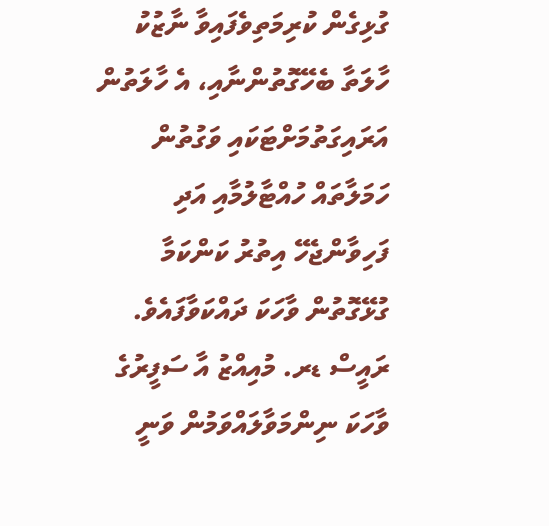ގުޅިގެން ކުރިމަތިވެފައިވާ ނާޒުކު ހާލަތާ ބެހޭގޮތުންނާއި، އެ ހާލަތުން އަރައިގަތުމަށްޓަކައި ވަގުތުން ހަމަލާތައް ހުއްޓާލުމާއި އަދި ފަހިވާންޖެހޭ އިތުރު ކަންކަމާ ގުޅޭގޮތުން ވާހަކަ ދައްކަވާފައެވެ.
ރައީސް ޑރ. މުއިއްޒު އާ ސަފީރުގެ ވާހަކަ ނިންމަވާލައްވަމުން ވަނީ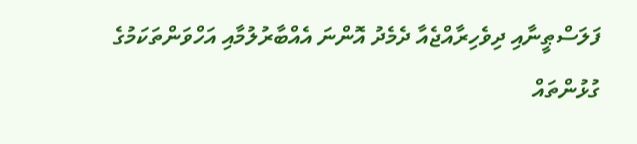ފަލަސްޠީނާއި ދިވެހިރާއްޖެއާ ދެމެދު އޮންނަ އެއްބާރުލުމާއި އަހްވަންތަކަމުގެ ގުޅުންތައް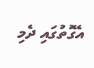އެގޮތުގައި ދެމި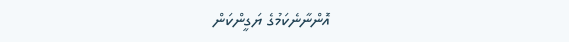އޮންނާނެކަމުގެ ޔަގީންކަން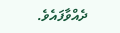ދެއްވާފައެވެ.